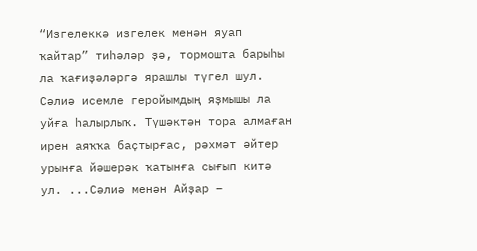“Изгелеккә изгелек менән яуап ҡайтар” тиһәләр ҙә, тормошта барыһы ла ҡағиҙәләргә ярашлы түгел шул. Сәлиә исемле геройымдың яҙмышы ла уйға һалырлыҡ. Түшәктән тора алмаған ирен аяҡҡа баҫтырғас, рәхмәт әйтер урынға йәшерәк ҡатынға сығып китә ул. ...Сәлиә менән Айҙар –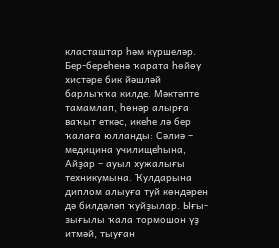класташтар һәм күршеләр. Бер-береһенә ҡарата һөйөү хистәре бик йәшләй барлыҡҡа килде. Мәктәпте тамамлап, һөнәр алырға ваҡыт еткәс, икеһе лә бер ҡалаға юлланды: Сәлиә – медицина училищеһына, Айҙар – ауыл хужалығы техникумына. Ҡулдарына диплом алыуға туй көндәрен дә билдәләп ҡуйҙылар. Ығы-зығылы ҡала тормошон үҙ итмәй, тыуған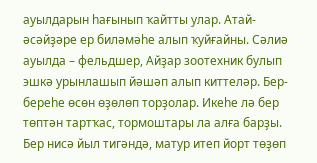ауылдарын һағынып ҡайтты улар. Атай-әсәйҙәре ер биләмәһе алып ҡуйғайны. Сәлиә ауылда – фельдшер, Айҙар зоотехник булып эшкә урынлашып йәшәп алып киттеләр. Бер-береһе өсөн өҙөлөп торҙолар. Икеһе лә бер төптән тартҡас, тормоштары ла алға барҙы. Бер нисә йыл тигәндә, матур итеп йорт төҙөп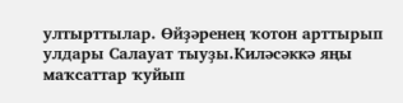ултырттылар. Өйҙәренең ҡотон арттырып улдары Салауат тыуҙы.Киләсәккә яңы маҡсаттар ҡуйып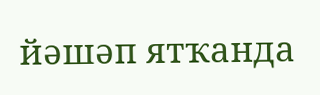йәшәп ятҡанда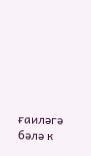ғаиләгә бәлә к